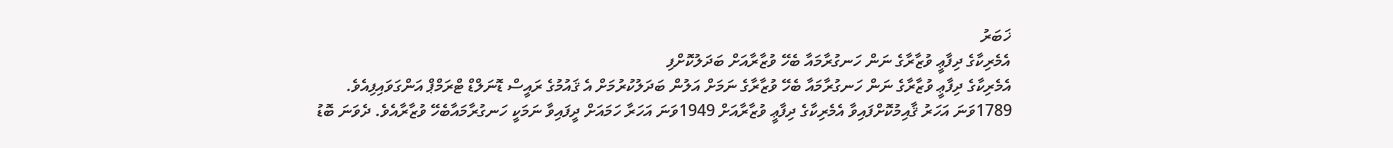ޚަބަރު
އެމެރިކާގެ ދިފާޢީ ވުޒާރާގެ ނަން ހަނގުރާމައާ ބެހޭ ވުޒާރާއަށް ބަދަލުކޮށްފި
އެމެރިކާގެ ދިފާޢީ ވުޒާރާގެ ނަން ހަނގުރާމައާ ބެހޭ ވުޒާރާގެ ނަމަށް އަލުން ބަދަލުކުރުމަށް އެ ޤައުމުގެ ރައީސް ޑޮނަލްޑް ޓްރަމްޕް އަންގަވައިފިއެވެ.
1789ވަނަ އަހަރު ޤާއިމުކޮށްފައިވާ އެމެރިކާގެ ދިފާޢީ ވުޒާރާއަށް 1949ވަނަ އަހަރާ ހަމައަށް ދީފައިވާ ނަމަކީ ހަނގުރާމައާބެހޭ ވުޒާރާއެވެ. ދެވަނަ ބޮޑު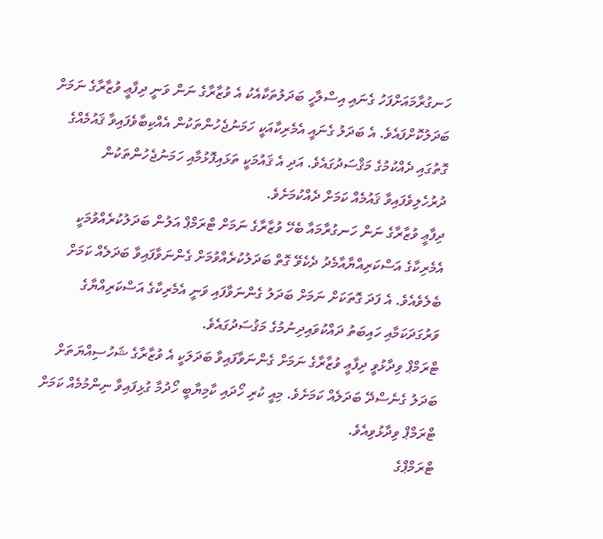ހަނގުރާމައަށްފަހު ގެނައި އިސްލާހީ ބަދަލުތަކާއެކު އެ ވުޒާރާގެ ނަން ވަނީ ދިފާޢީ ވުޒާރާގެ ނަމަށް ބަދަލުކޮށްފައެވެ. އެ ބަދަލު ގެނައީ އެމެރިކާއަކީ ހަމަނުޖެހުންތަކުން އެއްކިބާވެފައިވާ ޤައުމެއްގެ ގޮތުގައި ދެއްކުމުގެ މަޤްސަދުގައެވެ. އަދި އެ ޤައުމަކީ ތަޅައިފޮޅުމާއި ހަމަނުޖެހުންތަކުން ދުރުހެލިވެފައިވާ ޤައުމެއް ކަމަށް ދެއްކުމަށެވެ.
ދިފާޢީ ވުޒާރާގެ ނަން ހަނގުރާމައާ ބެހޭ ވުޒާރާގެ ނަމަށް ޓްރަމްޕް އަލުން ބަދަލުކުރެއްވުމަކީ އެމެރިކާގެ އަސްކަރިއްޔާއާމެދު ދެކެވޭ ގޮތް ބަދަލުކުރެއްވުމަށް ގެންނަވާފައިވާ ބަދަލެއް ކަމަށް ބެލެވެއެވެ. އެ ފަދަ ގޮތަކަށް ނަމަށް ބަދަލު ގެންނަވާފައި ވަނީ އެމެރިކާގެ އަސްކަރިއްޔާގެ ވަރުގަދަކަމާއި ހައިބަތު ދައްކުވައިދިނުމުގެ މަޤުސަދުގައެވެ.
ޓްރަމްޕް ވިދާޅުވީ ދިފާޢީ ވުޒާރާގެ ނަމަށް ގެންނަވާފައިވާ ބަދަލަކީ އެ ވުޒާރާގެ ޝަހުސިއްޔަތަށް ބަދަލު ގެނެސްދޭ ބަދަލެއް ކަމަށެވެ. މިއީ ކުރި ހޯދައި ކާމިޔާބީ ހޯދުމާ ގުޅިފައިވާ ނިންމުމެއް ކަމަށް ޓްރަމްޕް ވިދާޅުވިއެވެ.
ޓްރަމްޕްގެ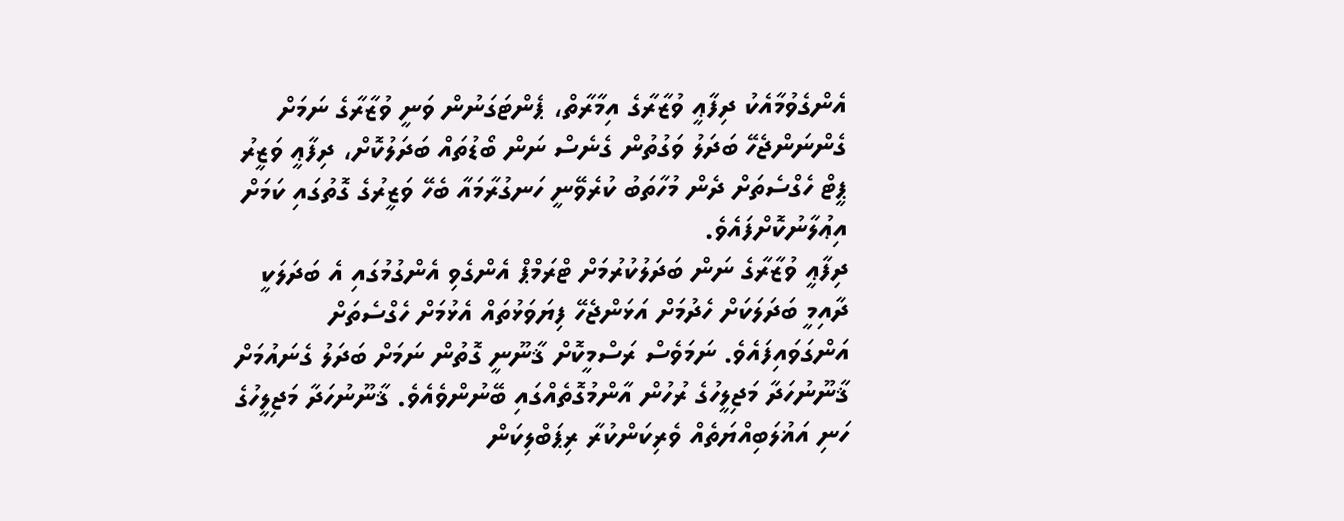އެންގެވުމާއެކު ދިފާޢީ ވުޒާރާގެ އިމާރާތް، ޕެންޓަގަނުން ވަނީ ވުޒާރާގެ ނަމަށް ގެންނަންޖެހޭ ބަދަލު ވަގުތުން ގެނެސް ނަން ބޯޑުތައް ބަދަލުކޮށް، ދިފާޢީ ވަޒީރު ޕީޓް ހެގްސެތަށް ދެން މުހާތަބު ކުރެވޭނީ ހަނގުރާމައާ ބެހޭ ވަޒީރުގެ ގޮތުގައި ކަމަށް އިޢުލާނުކޮށްފައެވެ.
ދިފާޢީ ވުޒާރާގެ ނަން ބަދަލުކުރުމަށް ޓްރަމްޕް އެންގެވި އެންގުމުގައި އެ ބަދަލަކީ ދާއިމީ ބަދަލަކަށް ހެދުމަށް އަޅަންޖެހޭ ފިޔަވަޅުތައް އެޅުމަށް ހެގްސެތަށް އަންގަވައިފައެވެ. ނަމަވެސް ރަސްމީކޮށް ޤާނޫނީ ގޮތުން ނަމަށް ބަދަލު ގެނައުމަށް ޤާނޫނުހަދާ މަޖިލީހުގެ ރުހުން އާންމުގޮތެއްގައި ބޭނުންވެއެވެ. ޤާނޫނުހަދާ މަޖިލީހުގެ ހަނި އަޣުލަބިއްޔަތެއް ވެރިކަންކުރާ ރިޕަބްލިކަން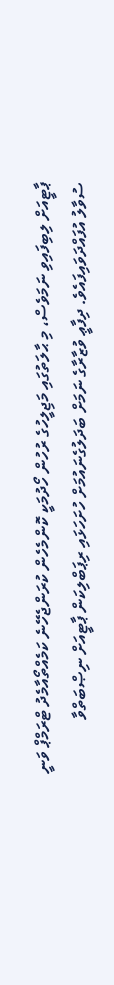ޕާޓީއަށް ލިބިފައިވި ނަމަވެސް، މި ޙާލަތުގައި މަޖިލީހުގެ ރުހުން ހޯދުމަކީ ކޮންމެހެން ކުރަންޖެހޭނެ ކަމެއްތޯއާމެދު ޓްރަމްޕް ވަނީ ސުވާލު އުފައްދަވައިފައެވެ. ދިފާޢީ ވުޒާރާގެ ނަމަށް ބަދަލުގެނައުމަށް ހުށަހަޅައި ރިޕަބްލިކަން ޕާޓީއަށް ނިޞްބަތްވާ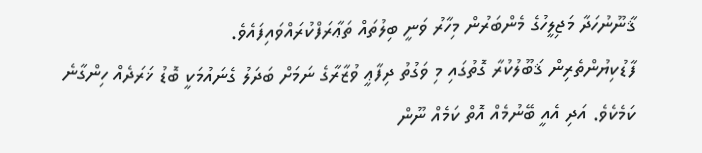ޤާނޫނުހަދާ މަޖިލީހުގެ މެންބަރުން މިހާރު ވަނީ ބިލުތައް ތަޢާރަފްކުރައްވައިފައެވެ.
ފާޑުކިޔުންތެރިން ޤަބޫލުކުރާ ގޮތުގައި މި ވަގުތު ދިފާޢީ ވުޒާރާގެ ނަމަށް ބަދަލު ގެނައުމަކީ ބޮޑު ޚަރަދެއް ހިންގާނެ ކަމެކެވެ. އަދި އެއީ ބޭނުމެއް އޮތް ކަމެއް ނޫން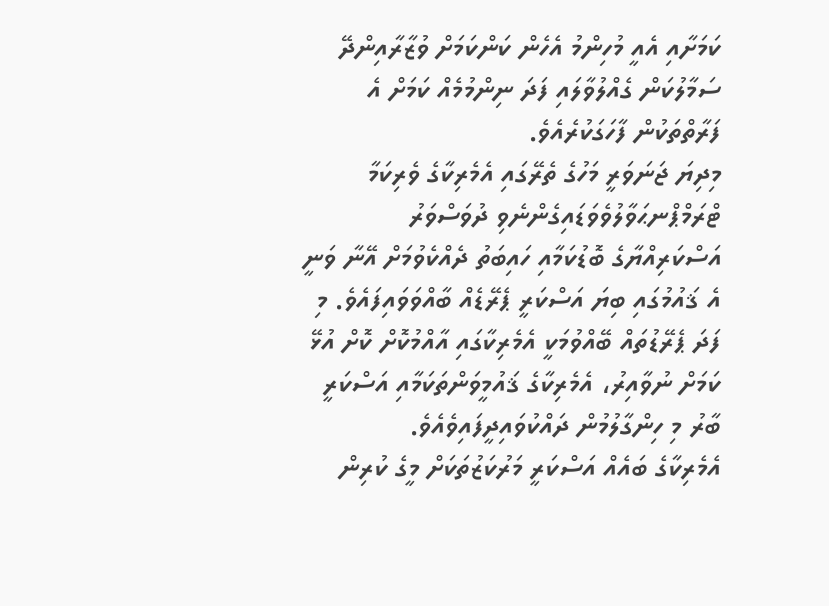ކަމަށާއި އެއީ މުހިންމު އެހެން ކަންކަމަށް ވުޒާރާއިންދޭ ސަމާލުކަން ގެއްލުވާލައި ފަދަ ނިންމުމެއް ކަމަށް އެ ފަރާތްތަކުން ފާހަގަކުރެއެވެ.
މިދިޔަ ޖަނަވަރީ މަހުގެ ތެރޭގައި އެމެރިކާގެ ވެރިކަމާ ޓްރަމްޕްނޙަވާލުވެވަޑައިގެންނެވި ދުވަސްވަރު އަސްކަރިއްޔާގެ ބޮޑުކަމާއި ހައިބަތު ދެއްކެވުމަށް އޭނާ ވަނީ އެ ޤައުމުގައި ބިޔަ އަސްކަރީ ޕެރޭޑެއް ބާއްވަވައިފައެވެ. މި ފަދަ ޕެރޭޑުތައް ބޭއްވުމަކީ އެމެރިކާގައި އާއްމުކޮށް ކޮށް އުޅޭ ކަމަށް ނުވާއިރު، އެމެރިކާގެ ޤައުމީވަންތަކަމާއި އަސްކަރީ ބާރު މި ހިންގާލުމުން ދައްކުވައިދީފައިވެއެވެ.
އެމެރިކާގެ ބައެއް އަސްކަރީ މަރުކަޒުތަކަށް މީގެ ކުރިން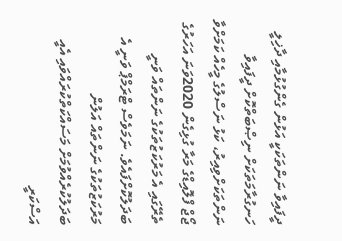ދީފައިވާ ނަންތަކަކީ އަޅުން ގެންގުޅުމާއި ދާޚިލީ ހަނގުރާމަތަކަށް ނިޞްބަތްކޮށް ދީފައިވާ ނަންތަކަށްވިއިރު، ކަޅު ނަސްލުގެ މީހެއް ކަމަށްވާ ޖޯޖް ފްލޮއިޑްގެ މަރާ ގުޅިގެން 2020ވަނަ އަހަރުގެ ތެރޭގައި އެ މަރުކަޒުތަކުގެ ނަންތައް ވަނީ ބަދަލުކޮށްފައެވެ. ނަމަވެސް ޓްރަމްޕް ވަނީ އެ މަރުކަޒުތަކުގެ ނަންތައް އަލުން ބަދަލުކުރެއްވުމަށް މަސައްކަތްކުރައްވައި އެއީ އަސްކަރީ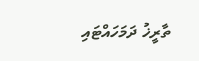ތާރީޚު ދަމަހައްޓައި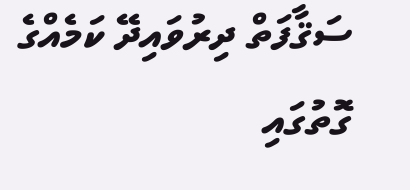ސަޤާފަތް ދިރުވައިދޭ ކަމެއްގެ ގޮތުގައި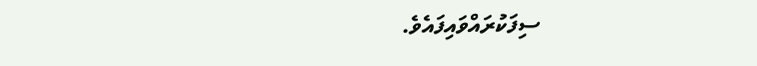ސިފަކުރައްވައިފައެވެ.